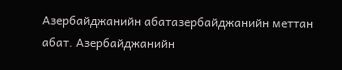Азербайджанийн абатазербайджанийн меттан абат. Азербайджанийн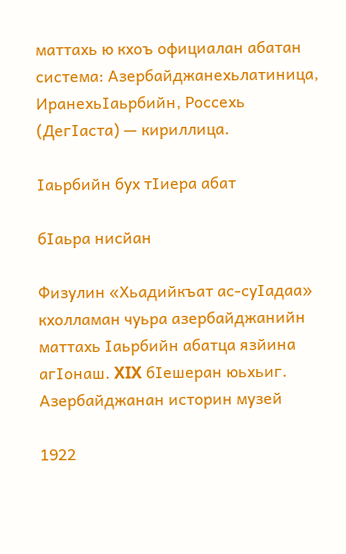маттахь ю кхоъ официалан абатан система: Азербайджанехьлатиница, ИранехьӀаьрбийн, Россехь (ДегӀаста) — кириллица.

Ӏаьрбийн бух тӀиера абат

бӀаьра нисйан

Физулин «Хьадийкъат ас-суӀадаа» кхолламан чуьра азербайджанийн маттахь Ӏаьрбийн абатца язйина агӀонаш. XIX бӀешеран юьхьиг. Азербайджанан историн музей

1922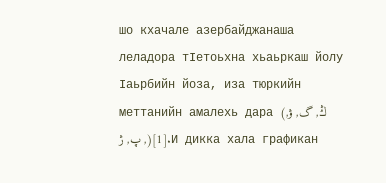шо кхачале азербайджанаша леладора тӀетоьхна хьаьркаш йолу Ӏаьрбийн йоза, иза тюркийн меттанийн амалехь дара (ڭ, گ, ۋ, , پ, ژ)[1].И дикка хала графикан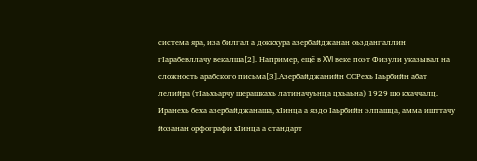система яра, иза билгал а доккхура азербайджанан оьздангаллин гӀарабевллачу векалша[2]. Например, ещё в XVI веке поэт Физули указывал на сложность арабского письма[3].Азербайджанийн ССРехь Ӏаьрбийн абат лелийра (тӀаьхьарчу шерашкахь латиначуьнца цхьаьна) 1929 шо кхаччалц. Иранехь беха азербайджанаша, хӀинца а яздо Ӏаьрбийн элпашца, амма ишттачу йозанан орфографи хӀинца а стандарт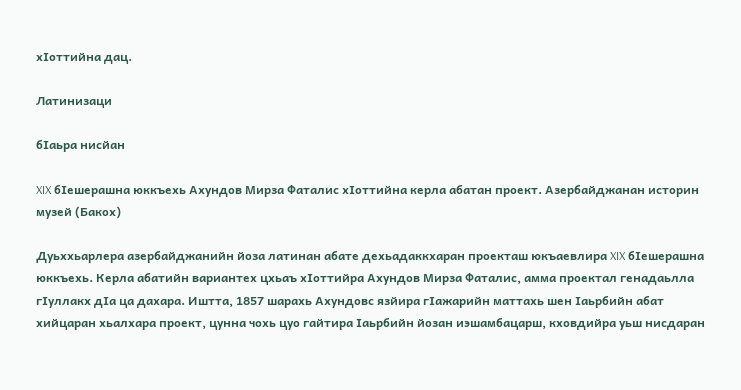хӀоттийна дац.

Латинизаци

бӀаьра нисйан

XIX бӀешерашна юккъехь Ахундов Мирза Фаталис хӀоттийна керла абатан проект. Азербайджанан историн музей (Бакох)

Дуьххьарлера азербайджанийн йоза латинан абате дехьадаккхаран проекташ юкъаевлира XIX бӀешерашна юккъехь. Керла абатийн вариантех цхьаъ хӀоттийра Ахундов Мирза Фаталис, амма проектал генадаьлла гӀуллакх дӀа ца дахара. Иштта, 1857 шарахь Ахундовс язйира гӀажарийн маттахь шен Ӏаьрбийн абат хийцаран хьалхара проект, цунна чохь цуо гайтира Ӏаьрбийн йозан иэшамбацарш, кховдийра уьш нисдаран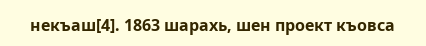некъаш[4]. 1863 шарахь, шен проект къовса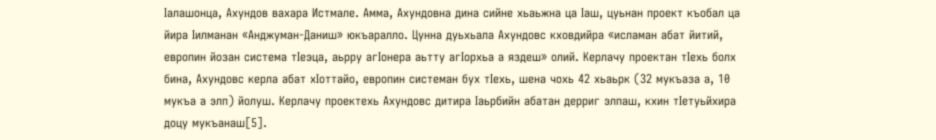Ӏалашонца, Ахундов вахара Истмале. Амма, Ахундовна дина сийне хьаьжна ца Ӏаш, цуьнан проект къобал ца йира Ӏилманан «Анджуман-Даниш» юкъаралло. Цунна дуьхьала Ахундовс кховдийра «исламан абат йитий, европин йозан система тӀеэца, аьрру агӀонера аьтту агӀорхьа а яздеш» олий. Керлачу проектан тӀехь болх бина, Ахундовс керла абат хӀоттайо, европин системан бух тӀехь, шена чохь 42 хьаьрк (32 мукъаза а, 10 мукъа а элп) йолуш. Керлачу проектехь Ахундовс дитира Ӏаьрбийн абатан дерриг элпаш, кхин тӀетуьйхира доцу мукъанаш[5].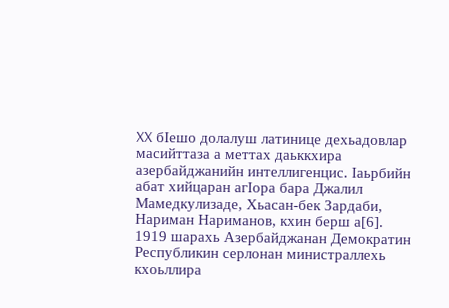XX бӀешо долалуш латинице дехьадовлар масийттаза а меттах даьккхира азербайджанийн интеллигенцис. Ӏаьрбийн абат хийцаран агӀора бара Джалил Мамедкулизаде, Хьасан-бек Зардаби, Нариман Нариманов, кхин берш а[6]. 1919 шарахь Азербайджанан Демократин Республикин серлонан министраллехь кхоьллира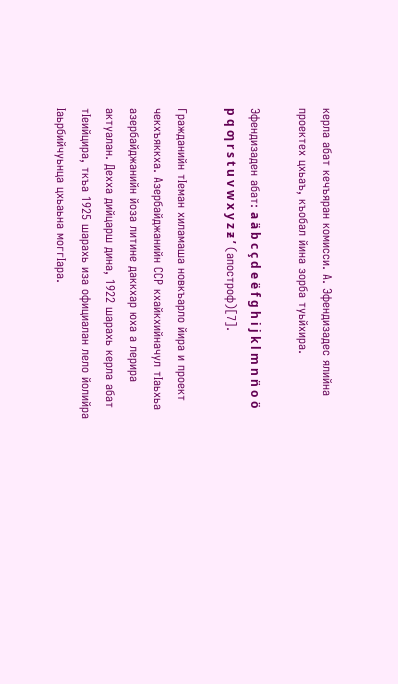керла абат кечъяран комисси. А. Эфендизадес ялийна проектех цхьаъ, къобал йина зорба туьйхира.

Эфендизаден абат: a ä b c ç d e ë f g h i j k l m n n̈ o ö p q ƣ r s t u v w x y z ƶ ’ (апостроф)[7].

Гражданийн тӀеман хиламаша новкъарло йира и проект чекхъяккха. Азербайджанийн ССР кхайкхийначул тӀаьхьа азербайджанийн йоза литине даккхар юха а лерира актуалан. Дехха дийцарш дина, 1922 шарахь керла абат тӀеийцира, ткъа 1925 шарахь иза официалан лело йолийра Ӏаьрбийчуьнца цхьаьна моггӀара.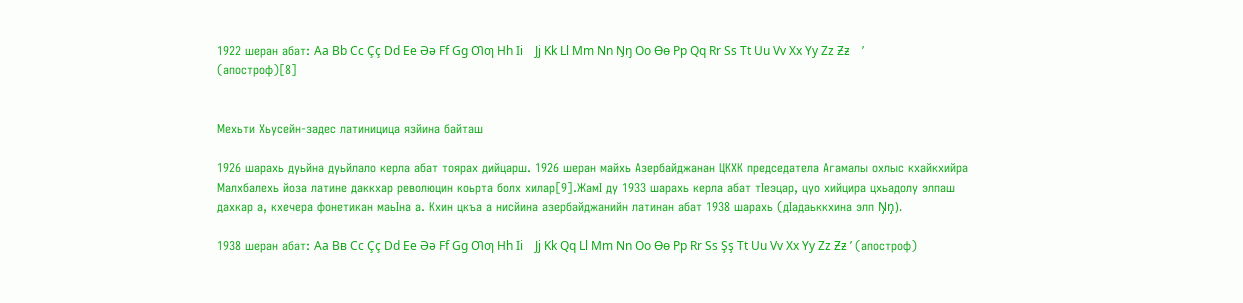1922 шеран абат: Aa Bb Cc Çç Dd Ee Əə Ff Gg Ƣƣ Hh Ii    Jj Kk Ll Mm Nn Ŋŋ Oo Ɵɵ Pp Qq Rr Ss Tt Uu Vv Xx Yy Zz Ƶƶ    ’ (апостроф)[8]


Мехьти Хьусейн-задес латиницица язйина байташ

1926 шарахь дуьйна дуьйлало керла абат тоярах дийцарш. 1926 шеран майхь Азербайджанан ЦКХК председатела Агамалы охлыс кхайкхийра Малхбалехь йоза латине даккхар революцин коьрта болх хилар[9].ЖамӀ ду 1933 шарахь керла абат тӀеэцар, цуо хийцира цхьадолу элпаш дахкар а, кхечера фонетикан маьӀна а. Кхин цкъа а нисйина азербайджанийн латинан абат 1938 шарахь (дӀадаьккхина элп N̡n̡).

1938 шеран абат: Aa Bʙ Cc Çç Dd Ee Əə Ff Gg Ƣƣ Hh Ii    Jj Kk Qq Ll Mm Nn Oo Ɵɵ Pp Rr Ss Şş Tt Uu Vv Xx Yy Zz Ƶƶ ’ (апостроф)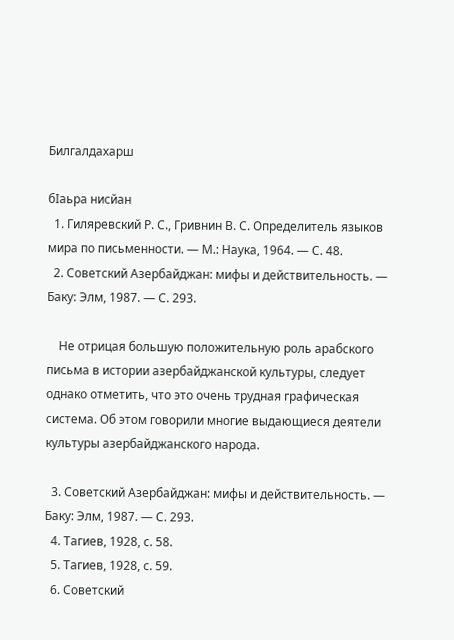Билгалдахарш

бӀаьра нисйан
  1. Гиляревский Р. С., Гривнин В. С. Определитель языков мира по письменности. — М.: Наука, 1964. — С. 48.
  2. Советский Азербайджан: мифы и действительность. — Баку: Элм, 1987. — С. 293.

    Не отрицая большую положительную роль арабского письма в истории азербайджанской культуры, следует однако отметить, что это очень трудная графическая система. Об этом говорили многие выдающиеся деятели культуры азербайджанского народа.

  3. Советский Азербайджан: мифы и действительность. — Баку: Элм, 1987. — С. 293.
  4. Тагиев, 1928, с. 58.
  5. Тагиев, 1928, с. 59.
  6. Советский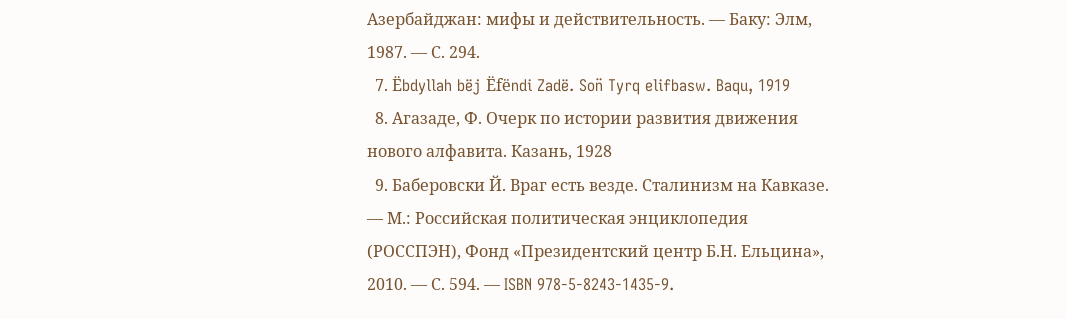Азербайджан: мифы и действительность. — Баку: Элм, 1987. — С. 294.
  7. Ёbdyllah bëj Ёfёndi Zadë. Son̈ Tyrq elifbasw. Baqu, 1919
  8. Агазаде, Ф. Очерк по истории развития движения нового алфавита. Казань, 1928
  9. Баберовски Й. Враг есть везде. Сталинизм на Кавказе. — М.: Российская политическая энциклопедия (РОССПЭН), Фонд «Президентский центр Б.Н. Ельцина», 2010. — С. 594. — ISBN 978-5-8243-1435-9.